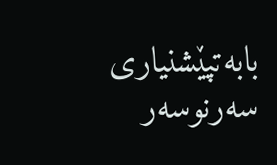بابەتپێشنیاری سەرنوسەر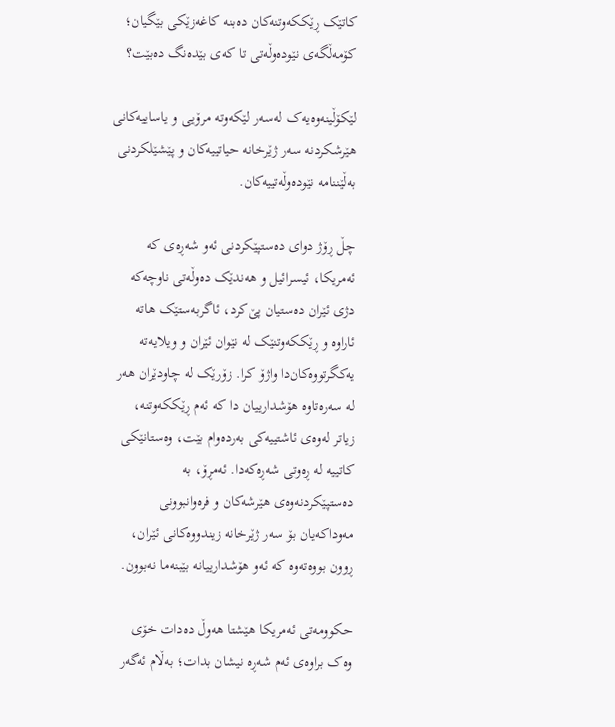کاتێک ڕێککەوتنەکان دەبنە کاغەزێکی بێگیان؛ کۆمەڵگەی نێودەوڵەتی تا کەی بێدەنگ دەبێت؟

لێکۆڵینەوەیەک لەسەر لێکەوتە مرۆیی و یاساییەکانی هێرشکردنە سەر ژێرخانە حیاتییەکان و پێشێلکردنی بەڵێننامە نێودەوڵەتییەکان.

چڵ ڕۆژ دوای دەستپێکردنی ئەو شەڕەی کە ئەمریکا، ئیسرائیل و هەندێک دەوڵەتی ناوچەکە دژی ئێران دەستیان پێ‌کرد، ئاگربەستێک هاتە ئاراوە و ڕێککەوتنێک لە نێوان ئێران و ویلایەتە یەکگرتووەکان‌دا واژۆ کرا. زۆرێک لە چاودێران هەر لە سەرەتاوە هۆشدارییان دا کە ئەم ڕێککەوتنە، زیاتر لەوەی ئاشتییەکی بەردەوام بێت، وەستانێکی کاتییە لە ڕەوتی شەڕەکە‌دا. ئەمڕۆ، بە دەستپێکردنەوەی هێرشەکان و فرەوانبوونی مەوداکەیان بۆ سەر ژێرخانە زیندووەکانی ئێران، ڕوون بووەتەوە کە ئەو هۆشدارییانە بێبنەما نەبوون.

حکوومەتی ئەمریکا هێشتا هەوڵ دەدات خۆی وەک براوەی ئەم شەڕە نیشان بدات؛ بەڵام ئەگەر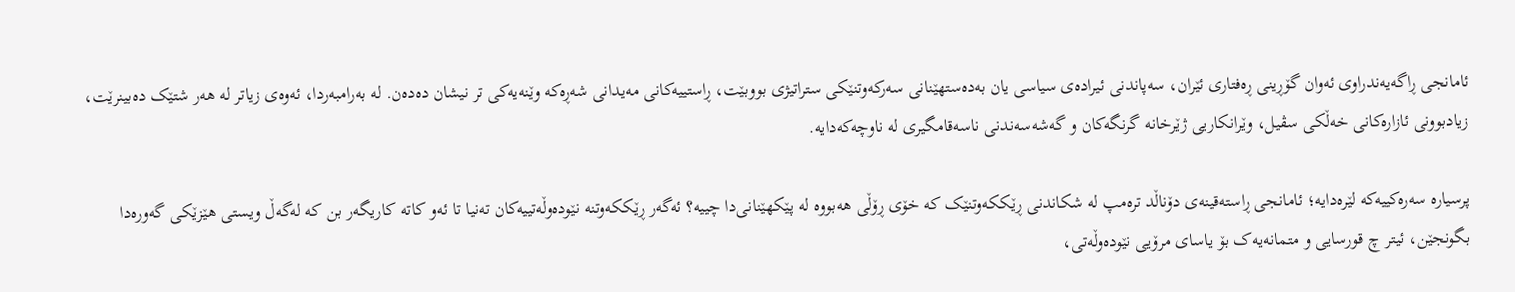ئامانجی ڕاگەیەندراوی ئەوان گۆڕینی ڕەفتاری ئێران، سەپاندنی ئیرادەی سیاسی یان بەدەستهێنانی سەرکەوتنێکی ستراتیژی بووبێت، ڕاستییەکانی مەیدانی شەڕەکە وێنەیەکی تر نیشان دەدەن. لە بەرامبەردا، ئەوەی زیاتر لە هەر شتێک دەبینرێت، زیادبوونی ئازارەکانی خەڵکی سڤیل، وێرانکاریی ژێرخانە گرنگەکان و گەشەسەندنی ناسەقامگیری لە ناوچەکە‌دایە.

پرسیارە سەرەکییەکە لێرەدایە؛ ئامانجی ڕاستەقینەی دۆناڵد ترەمپ لە شکاندنی ڕێککەوتنێک کە خۆی ڕۆڵی هەبووە لە پێکهێنانی‌دا چییە؟ ئەگەر ڕێککەوتنە نێودەوڵەتییەکان تەنیا تا ئەو کاتە کاریگەر بن کە لەگەڵ ویستی هێزێکی گەورە‌دا بگونجێن، ئیتر چ قورسایی و متمانەیەک بۆ یاسای مرۆیی نێودەوڵەتی،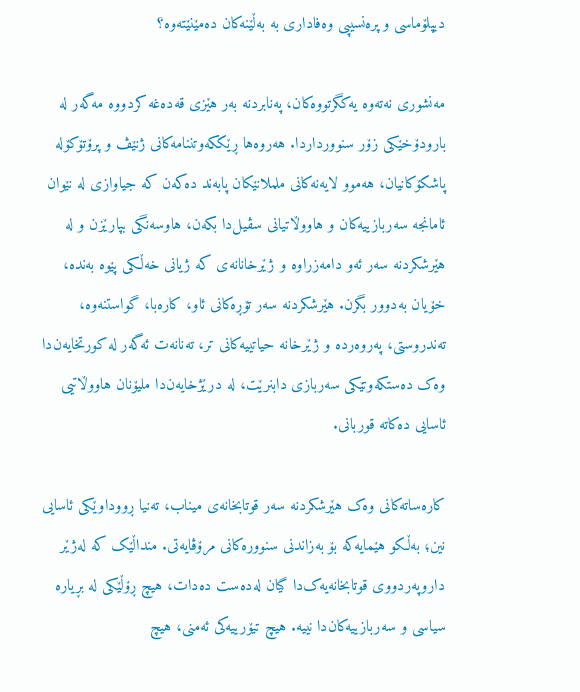دیپلۆماسی و پرەنسیپی وەفاداری بە بەڵێنەکان دەمێنێتەوە؟

مەنشوری نەتەوە یەکگرتووەکان، پەنابردنە بەر هێزی قەدەغە کردووە مەگەر لە بارودۆخێکی زۆر سنوورداردا. هەروەها ڕێککەوتننامەکانی ژنێڤ و پرۆتۆکۆلە پاشکۆکانیان، هەموو لایەنەکانی ململانێکان پابەند دەکەن کە جیاوازی لە نێوان ئامانجە سەربازییەکان و هاووڵاتیانی سڤیل‌دا بکەن، هاوسەنگی بپارێزن و لە هێرشکردنە سەر ئەو دامەزراوە و ژێرخانانەی کە ژیانی خەڵکی پێوە بەندە، خۆیان بەدوور بگرن. هێرشکردنە سەر تۆڕەکانی ئاو، کارەبا، گواستنەوە، تەندروستی، پەروەردە و ژێرخانە حیاتییەکانی تر، تەنانەت ئەگەر لە کورتخایەن‌دا وەک دەستکەوتێکی سەربازی دابنرێت، لە درێژخایەن‌دا ملیۆنان هاووڵاتیی ئاسایی دەکاتە قوربانی.

کارەساتەکانی وەک هێرشکردنە سەر قوتابخانەی میناب، تەنیا ڕووداوێکی ئاسایی نین؛ بەڵکو هێمایەکە بۆ بەزاندنی سنوورەکانی مرۆڤایەتی. منداڵێک کە لەژێر داروپەردووی قوتابخانەیەک‌دا گیان لەدەست دەدات، هیچ ڕۆڵێکی لە بڕیارە سیاسی و سەربازییەکان‌دا نییە. هیچ تیۆرییەکی ئەمنی، هیچ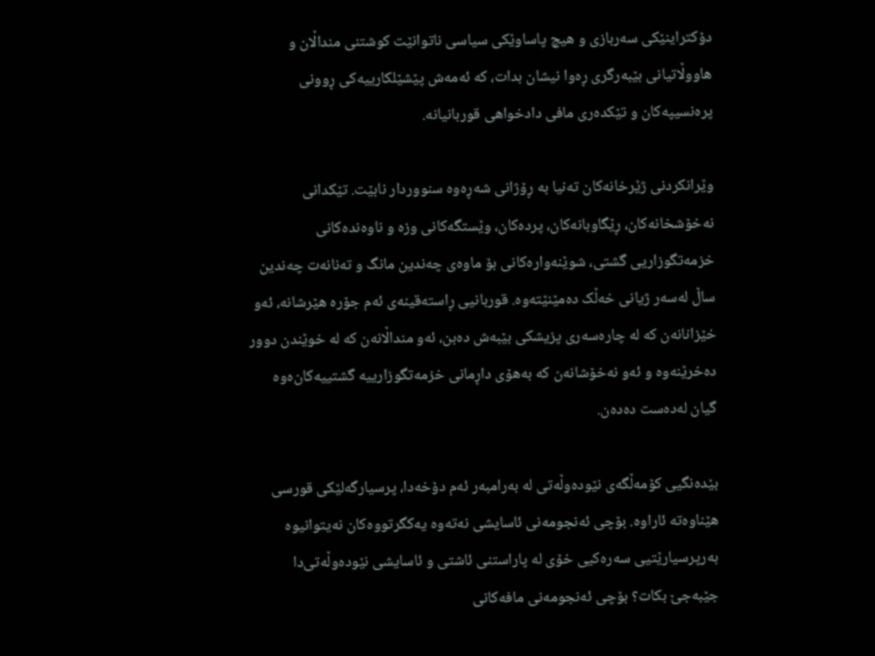دۆکتراینێکی سەربازی و هیچ پاساوێکی سیاسی ناتوانێت کوشتنی منداڵان و هاووڵاتیانی بێبەرگری ڕەوا نیشان بدات، کە ئەمەش پێشێلکارییەکی ڕوونی پرەنسیپەکان و تێکدەری مافی دادخواهی قوربانیانە.

وێرانکردنی ژێرخانەکان تەنیا بە ڕۆژانی شەڕەوە سنووردار نابێت. تێکدانی نەخۆشخانەکان، ڕێگاوبانەکان، پردەکان، وێستگەکانی وزە و ناوەندەکانی خزمەتگوزاریی گشتی، شوێنەوارەکانی بۆ ماوەی چەندین مانگ و تەنانەت چەندین ساڵ لەسەر ژیانی خەڵک دەمێنێتەوە. قوربانیی ڕاستەقینەی ئەم جۆرە هێرشانە، ئەو خێزانانەن کە لە چارەسەری پزیشکی بێبەش دەبن، ئەو منداڵانەن کە لە خوێندن دوور دەخرێنەوە و ئەو نەخۆشانەن کە بەهۆی داڕمانی خزمەتگوزارییە گشتییەکان‌ەوە گیان لەدەست دەدەن.

بێدەنگیی کۆمەڵگەی نێودەوڵەتی لە بەرامبەر ئەم دۆخە‌دا، پرسیارگەلێکی قورسی هێناوەتە ئاراوە. بۆچی ئەنجومەنی ئاسایشی نەتەوە یەکگرتووەکان نەیتوانیوە بەرپرسیارێتیی سەرەکیی خۆی لە پاراستنی ئاشتی و ئاسایشی نێودەوڵەتی‌دا جێبەجێ بکات؟ بۆچی ئەنجومەنی مافەکانی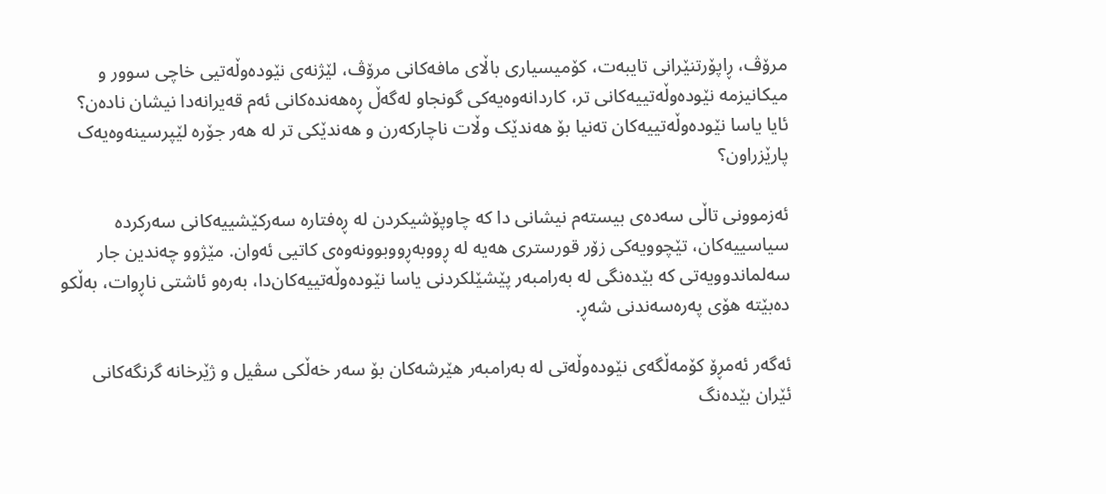مرۆڤ، ڕاپۆرتنێرانی تایبەت، کۆمیسیاری باڵای مافەکانی مرۆڤ، لێژنەی نێودەوڵەتیی خاچی سوور و میکانیزمە نێودەوڵەتییەکانی تر، کاردانەوەیەکی گونجاو لەگەڵ ڕەهەندەکانی ئەم قەیرانە‌دا نیشان نادەن؟ ئایا یاسا نێودەوڵەتییەکان تەنیا بۆ هەندێک وڵات ناچارکەرن و هەندێکی تر لە هەر جۆرە لێپرسینەوەیەک پارێزراون؟

ئەزموونی تاڵی سەدەی بیستەم نیشانی دا کە چاوپۆشیکردن لە ڕەفتارە سەرکێشییەکانی سەرکردە سیاسییەکان، تێچوویەکی زۆر قورستری هەیە لە ڕووبەڕووبوونەوەی کاتیی ئەوان. مێژوو چەندین جار سەلماندوویەتی کە بێدەنگی لە بەرامبەر پێشێلکردنی یاسا نێودەوڵەتییەکان‌دا، بەرەو ئاشتی ناڕوات، بەڵکو دەبێتە هۆی پەرەسەندنی شەڕ.

ئەگەر ئەمڕۆ کۆمەڵگەی نێودەوڵەتی لە بەرامبەر هێرشەکان بۆ سەر خەڵکی سڤیل و ژێرخانە گرنگەکانی ئێران بێدەنگ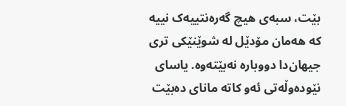بێت، سبەی هیچ گەرەنتییەک نییە کە هەمان مۆدێل لە شوێنێکی تری جیهان‌دا دووبارە نەبێتەوە. یاسای نێودەوڵەتی ئەو کاتە مانای دەبێت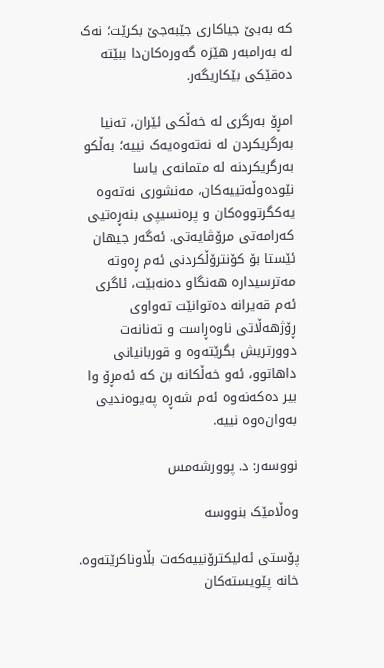کە بەبێ جیاکاری جێبەجێ بکرێت؛ نەک لە بەرامبەر هێزە گەورەکان‌دا ببێتە دەقێکی بێکاریگەر.

امڕۆ بەرگری لە خەڵکی ئێران، تەنیا بەرگریکردن لە نەتەوەیەک نییە؛ بەڵکو بەرگریکردنە لە متمانەی یاسا نێودەوڵەتییەکان، مەنشوری نەتەوە یەکگرتووەکان و پرەنسیپی بنەڕەتیی کەرامەتی مرۆڤایەتی. ئەگەر جیهان ئێستا بۆ کۆنترۆڵکردنی ئەم ڕەوتە مەترسیدارە هەنگاو دەنەبێت، ئاگری ئەم قەیرانە دەتوانێت تەواوی ڕۆژهەڵاتی ناوەڕاست و تەنانەت دوورتریش بگرێتەوە و قوربانیانی داهاتوو، ئەو خەڵکانە بن کە ئەمڕۆ وا بیر دەکەنەوە ئەم شەڕە پەیوەندیی بەوان‌ەوە نییە.

نووسەر: د. پوورشەمس

وەڵامێک بنووسە

پۆستی ئەلیکترۆنییەکەت بڵاوناکرێتەوە. خانە پێویستەکان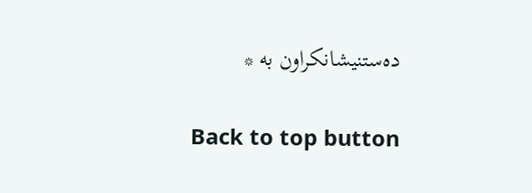دەستنیشانکراون بە *

Back to top button